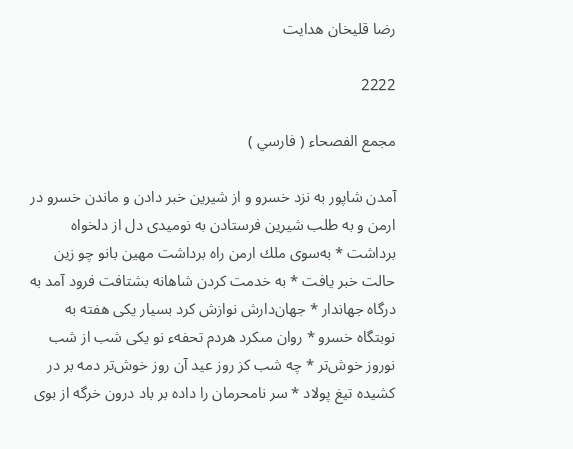رضا قليخان هدايت

2222

مجمع الفصحاء ( فارسي )

آمدن شاپور به نزد خسرو و از شيرين خبر دادن و ماندن خسرو در ارمن و به طلب شيرين فرستادن به نوميدى دل از دلخواه برداشت * به‌سوى ملك ارمن راه برداشت مهين بانو چو زين حالت خبر يافت * به خدمت كردن شاهانه بشتافت فرود آمد به درگاه جهاندار * جهان‌دارش نوازش كرد بسيار يكى هفته به نوبتگاه خسرو * روان مىكرد هردم تحفهء نو يكى شب از شب نوروز خوش‌تر * چه شب كز روز عيد آن روز خوش‌تر دمه بر در كشيده تيغ پولاد * سر نامحرمان را داده بر باد درون خرگه از بوى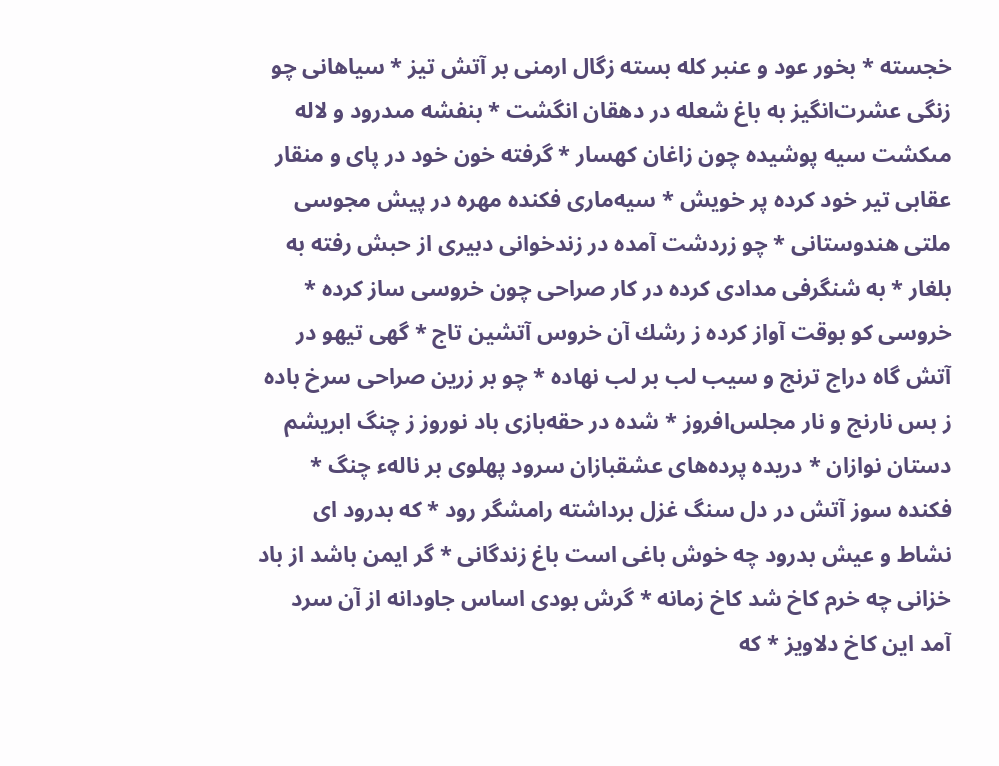خجسته * بخور عود و عنبر كله بسته زگال ارمنى بر آتش تيز * سياهانى چو زنگى عشرت‌انگيز به باغ شعله در دهقان انگشت * بنفشه مىدرود و لاله مىكشت سيه پوشيده چون زاغان كهسار * گرفته خون خود در پاى و منقار عقابى تير خود كرده پر خويش * سيه‌مارى فكنده مهره در پيش مجوسى ملتى هندوستانى * چو زردشت آمده در زندخوانى دبيرى از حبش رفته به بلغار * به شنگرفى مدادى كرده در كار صراحى چون خروسى ساز كرده * خروسى كو بوقت آواز كرده ز رشك آن خروس آتشين تاج * گهى تيهو در آتش گاه دراج ترنج و سيب لب بر لب نهاده * چو بر زرين صراحى سرخ باده ز بس نارنج و نار مجلس‌افروز * شده در حقه‌بازى باد نوروز ز چنگ ابريشم دستان نوازان * دريده پرده‌هاى عشقبازان سرود پهلوى بر نالهء چنگ * فكنده سوز آتش در دل سنگ غزل برداشته رامشگر رود * كه بدرود اى نشاط و عيش بدرود چه خوش باغى است باغ زندگانى * گر ايمن باشد از باد خزانى چه خرم كاخ شد كاخ زمانه * گرش بودى اساس جاودانه از آن سرد آمد اين كاخ دلاويز * كه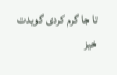تا جا گرم كردى گويدت خيز